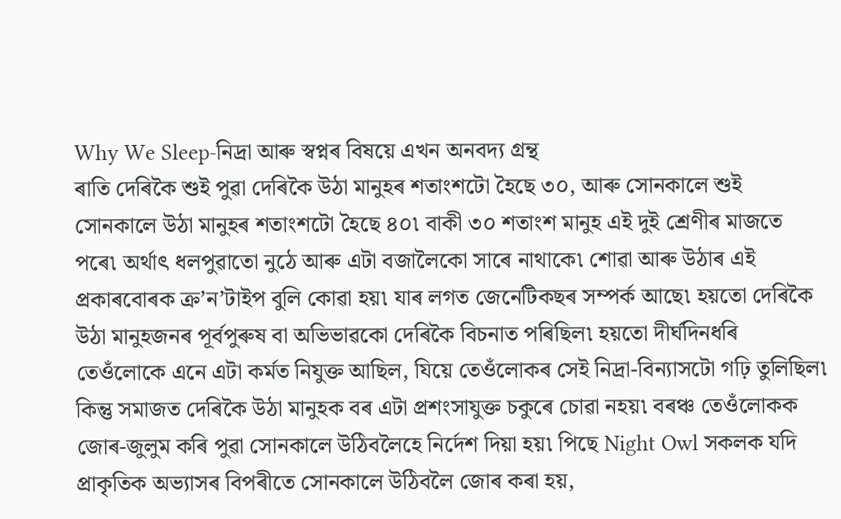Why We Sleep-নিদ্ৰা আৰু স্বপ্নৰ বিষয়ে এখন অনবদ্য গ্ৰন্থ
ৰাতি দেৰিকৈ শুই পুৱা দেৰিকৈ উঠা মানুহৰ শতাংশটো হৈছে ৩০, আৰু সোনকালে শুই সোনকালে উঠা মানুহৰ শতাংশটো হৈছে ৪০৷ বাকী ৩০ শতাংশ মানুহ এই দুই শ্ৰেণীৰ মাজতে পৰে৷ অৰ্থাৎ ধলপুৱাতো নুঠে আৰু এটা বজালৈকো সাৰে নাথাকে৷ শোৱা আৰু উঠাৰ এই প্ৰকাৰবোৰক ক্ৰ’ন’টাইপ বুলি কোৱা হয়৷ যাৰ লগত জেনেটিকছৰ সম্পৰ্ক আছে৷ হয়তো দেৰিকৈ উঠা মানুহজনৰ পূৰ্বপুৰুষ বা অভিভাৱকো দেৰিকৈ বিচনাত পৰিছিল৷ হয়তো দীৰ্ঘদিনধৰি তেওঁলোকে এনে এটা কৰ্মত নিযুক্ত আছিল, যিয়ে তেওঁলোকৰ সেই নিদ্ৰা-বিন্যাসটো গঢ়ি তুলিছিল৷ কিন্তু সমাজত দেৰিকৈ উঠা মানুহক বৰ এটা প্ৰশংসাযুক্ত চকুৰে চোৱা নহয়৷ বৰঞ্চ তেওঁলোকক জোৰ-জুলুম কৰি পুৱা সোনকালে উঠিবলৈহে নিৰ্দেশ দিয়া হয়৷ পিছে Night Owl সকলক যদি প্ৰাকৃতিক অভ্যাসৰ বিপৰীতে সোনকালে উঠিবলৈ জোৰ কৰা হয়,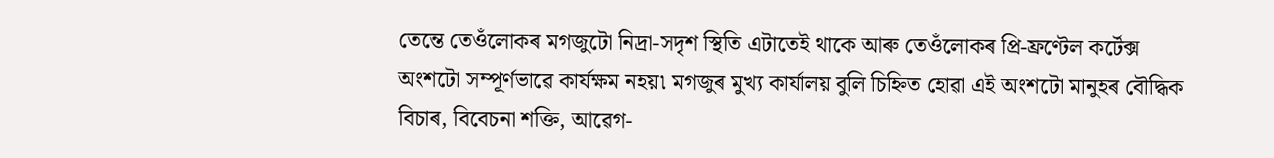তেন্তে তেওঁলোকৰ মগজুটো নিদ্ৰা-সদৃশ স্থিতি এটাতেই থাকে আৰু তেওঁলোকৰ প্ৰি-ফ্ৰণ্টেল কৰ্টেক্স অংশটো সম্পূৰ্ণভাৱে কাৰ্যক্ষম নহয়৷ মগজুৰ মুখ্য কাৰ্যালয় বুলি চিহ্নিত হোৱা এই অংশটো মানুহৰ বৌদ্ধিক বিচাৰ, বিবেচনা শক্তি, আৱেগ-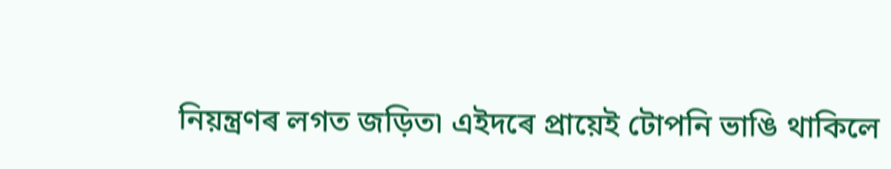নিয়ন্ত্ৰণৰ লগত জড়িত৷ এইদৰে প্ৰায়েই টোপনি ভাঙি থাকিলে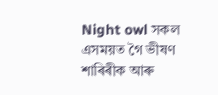Night owl সকল এসময়ত গৈ ভীষণ শাৰিৰীক আৰু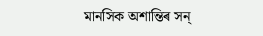মানসিক অশান্তিৰ সন্